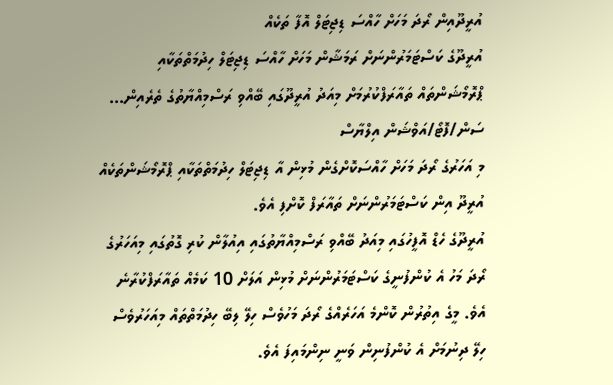އުރީދޫއިން ރޯދަ މަހަށް ހާއްސަ ޑިޖިޓަލް އޮފާ ތަކެއް
އުރީދޫގެ ކަސްޓަމަރުންނަށް ރަމަޝާން މަހަށް ހާއްސަ ޑިޖިޓަލް ހިދުމަތްތަކާއި ޕްރޮމޯޝަންތައް ތައާރަފްކުރުމަށް މިއަދު އުރީދޫގައި ބޭއްވި ރަސްމިއްޔާތުގެ ތެރެއިން... ސަން/ފޮޓޯ/އަވްޝަން އިލްޔާސް
މި އަހަރުގެ ރޯދަ މަހަށް ހާއްސަކޮށްގެން މުޅިން އާ ޑިޖިޓަލް ހިދުމަތްތަކާއި ޕްރޮމޯޝަންތަކެއް އުރީދޫ އިން ކަސްޓަމަރުންނަށް ތައާރަފް ކޮށްފި އެވެ.
އުރީދޫގެ ހެޑް އޮފީހުގައި މިއަދު ބޭއްވި ރަސްމިއްޔާތުގައި އިއުލާން ކުރި ގޮތުގައި މިއަހަރުގެ ރޯދަ މަހު އެ ކުންފުނީގެ ކަސްޓަމަރުންނަށް މުޅިން އަލަށް 10 ކަމެއް ތައާރަފްކުރާނެ އެވެ. މީގެ އިތުރުން ކޮންމެ އަހަރެއްގެ ރޯދަ މަހުވެސް ހިލޭ ލިބޭ ހިދުމަތްތައް މިއަހަރުވެސް ހިލޭ ދިނުމަށް އެ ކުންފުނިން ވަނީ ނިންމައިފަ އެވެ.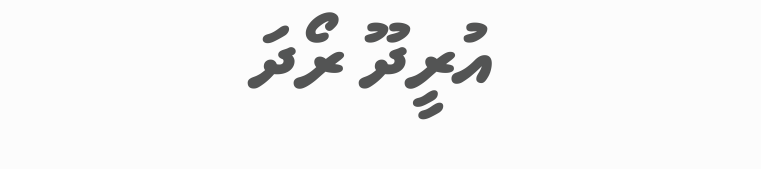އުރީދޫ ރޯދަ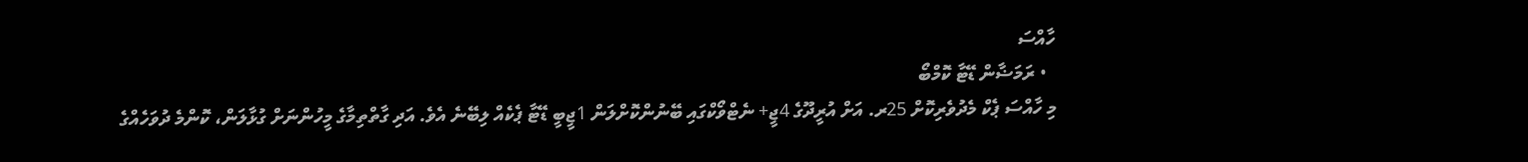ހާއްސަ
  • ރަމަޟާން ޑޭޓާ ކޮމްބޯ
މި ހާއްސަ ޕެކް މެދުވެރިކޮށް 25ރ. އަށް އުރީދޫގެ 4ޖީ+ ނެޓްވޯކްގައި ބޭނުންކޮށްލަން 1ޖީބީ ޑޭޓާ ޕެކެއް ލިބޭނެ އެވެ. އަދި ގާތްތިމާގެ މީހުންނަށް ގުޅާލަން، ކޮންމެ ދުވަހެއްގެ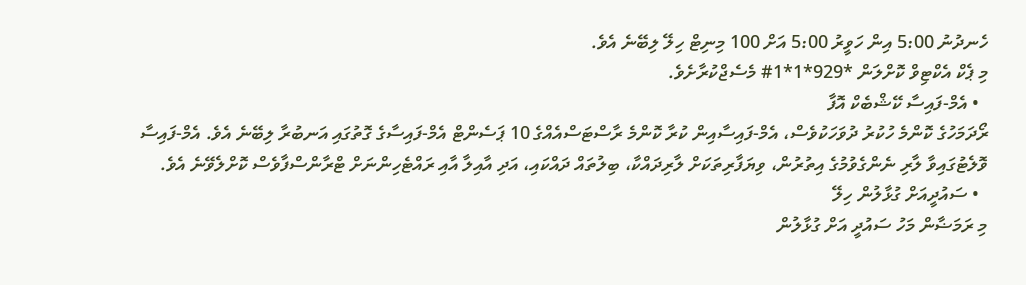ހެނދުނު 5:00 އިން ހަވީރު 5:00 އަށް 100 މިނިޓް ހިލޭ ލިބޭނެ އެވެ.
މި ޕެކް އެކްޓިވް ކޮށްލަން *929*1*1# މެސެޖްކުރާށެވެ.
  • އެމް-ފައިސާ ކޭޝްބެކް އޮފާ
ރޯދަމަހުގެ ކޮންމެ ހުކުރު ދުވަހަކުވެސް، އެމް-ފައިސާއިން ކުރާ ކޮންމެ ރާސްޓަސްއެއްގެ 10 ޕަސެންޓް އެމް-ފައިސާގެ ގޮތުގައި އަނބުރާ ލިބޭނެ އެވެ. އެމް-ފައިސާ ވޮލެޓުގައިވާ ލާރި ނެންގެވުމުގެ އިތުރުން، ވިޔަފާރިތަކަށް ލާރިދައްކާ، ބިލުތައް ދައްކައި، އަދި އާއިލާ އާއި ރައްޓެހިންނަށް ޓްރާންސްފާވެސް ކޮށްލެވޭނެ އެވެ.
  • ސައުދީއަށް ގުޅާލުން ހިލޭ
މި ރަމަޟާން މަހު ސައުދީ އަށް ގުޅާލުން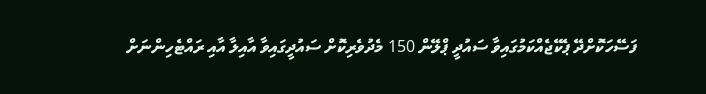ފަސޭހަކޮށްދޭ ޕެކޭޖެއްކަމުގައިވާ ސައުދީ ޕްލޭން 150 މެދުވެރިކޮށް ސައުދީގައިވާ އާއިލާ އާއި ރައްޓެހިންނަށް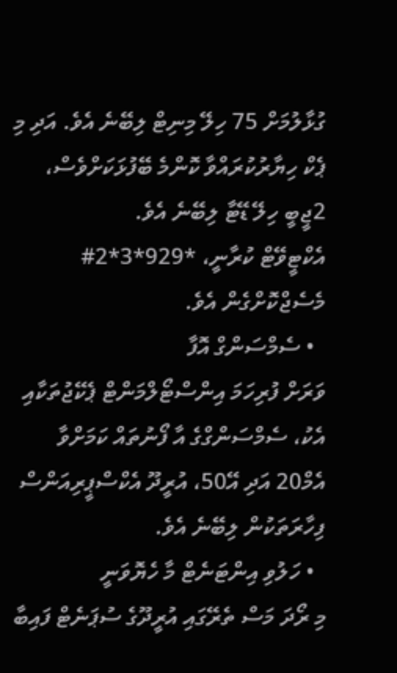ގުޅާލުމަށް 75 ހިލޭ މިނިޓް ލިބޭނެ އެވެ. އަދި މި ޕެކް ހިޔާރުކުރައްވާ ކޮންމެ ބޭފުޅަކަށްވެސް، 2ޖީބީ ހިލޭ ޑޭޓާ ލިބޭނެ އެވެ.
އެކްޓީވޭޓް ކުރާނީ، *929*3*2# މެސެޖްކޮށްގެން އެވެ.
  • ސެމްސަންގް އޮފާ
ވަރަށް ފުރިހަމަ އިންސްޓޯލްމަންޓް ޕެކޭޖުތަކާއި އެކު، ސެމްސަންގްގެ އާ ފޯނުތައް ކަމަށްވާ އެމް20 އަދި އޭ50، އުރީދޫ އެކްސްޕީރިއަންސް ފިހާރަތަކުން ލިބޭނެ އެވެ.
  • ހަލުވި އިންޓަނެޓް މާ ހެޔޮވަނީ
މި ރޯދަ މަސް ތެރޭގައި އުރީދޫގެ ސުޕަނެޓް ފައިބާ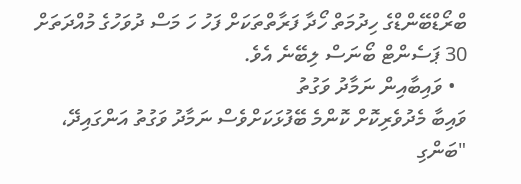ބްރޯޑްބޭންޑްގެ ހިދުމަތް ހޯދާ ފަރާތްތަކަށް ފަހު ހަ މަސް ދުވަހުގެ މުއްދަތަށް 30 ޕަސެންޓް ބޯނަސް ލިބޭނެ އެވެ.
  • ވައިބާއިން ނަމާދު ވަގުތު
ވައިބާ މެދުވެރިކޮށް ކޮންމެ ބޭފުޅަކަށްވެސް ނަމާދު ވަގުތު އަންގައިދޭ، "ބަންގި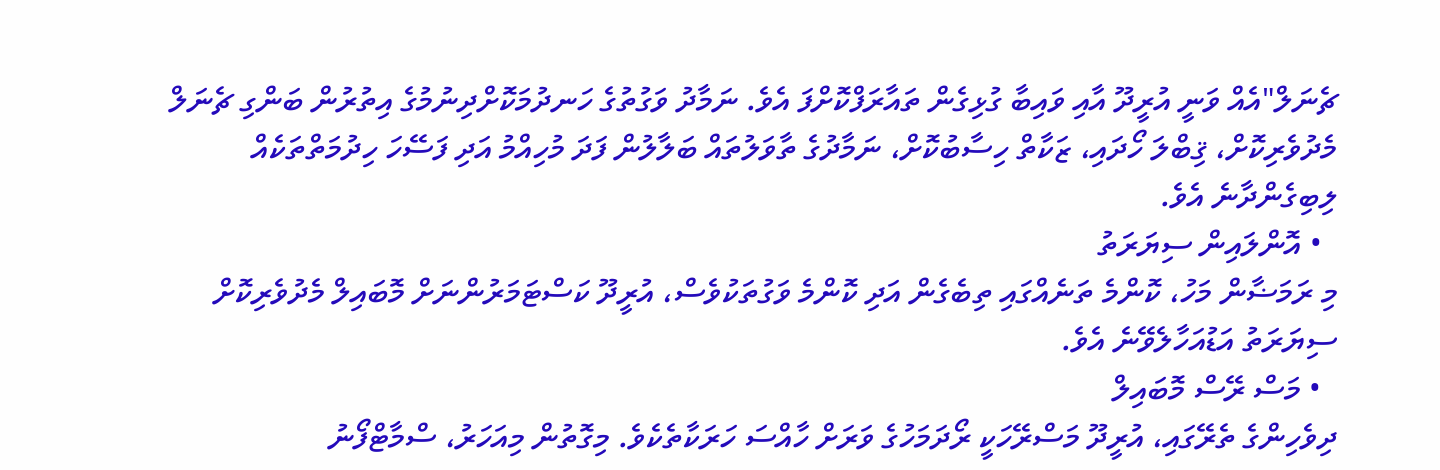ޗެނަލް"އެއް ވަނީ އުރީދޫ އާއި ވައިބާ ގުޅިގެން ތައާރަފްކޮށްފަ އެވެ. ނަމާދު ވަގުތުގެ ހަނދުމަކޮށްދިނުމުގެ އިތުރުން ބަންގި ޗެނަލް މެދުވެރިކޮށް، ޤިބްލަ ހޯދައި، ޒަކާތް ހިސާބުކޮށް، ނަމާދުގެ ތާވަލުތައް ބަލާލުން ފަދަ މުހިއްމު އަދި ފަސޭހަ ހިދުމަތްތަކެއް ލިބިގެންދާނެ އެވެ.
  • އޮންލައިން ސިޔަރަތު
މި ރަމަޟާން މަހު، ކޮންމެ ތަނެއްގައި ތިބެގެން އަދި ކޮންމެ ވަގުތަކުވެސް، އުރީދޫ ކަސްޓަމަރުންނަށް މޮބައިލް މެދުވެރިކޮށް ސިޔަރަތު އަޑުއަހާލެވޭނެ އެވެ.
  • މަސް ރޭސް މޮބައިލް
ދިވެހިންގެ ތެރޭގައި، އުރީދޫ މަސްރޭހަކީ ރޯދަމަހުގެ ވަރަށް ހާއްސަ ހަރަކާތެކެވެ. މިގޮތުން މިއަހަރު، ސްމާޓްފޯނު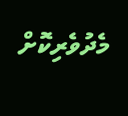މެދުވެރިކޮށް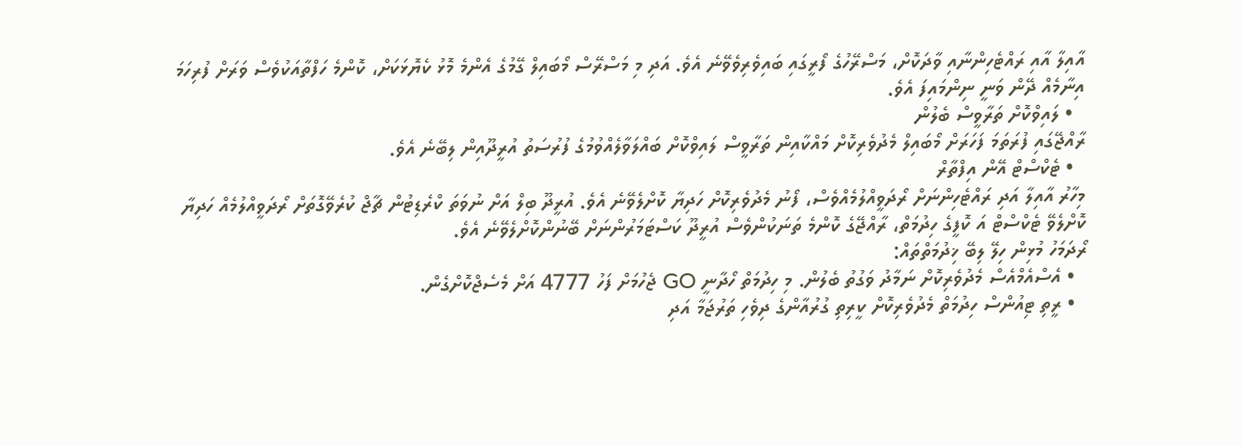އާއިލާ އާއި ރައްޓެހިންނާއި ވާދަކޮށް، މަސްރޭހުގެ ފޯރީގައި ބައިވެރިވެވޭނެ އެވެ. އަދި މި މަސްރޭސް މޯބައިލް ގޭމުގެ އެންމެ މޮޅު ކެޔޮޅަކަށް، ކޮންމެ ހަފްތާއަކުވެސް ވަރަށް ފުރިހަމަ އިނާމެއް ދޭން ވަނީ ނިންމައިފަ އެވެ.
  • ލައިވްކޮށް ތަރާވީސް ބެލުން
ރާއްޖޭގައި ފުރަތަމަ ފަހަރަށް މޯބައިލް މެދުވެރިކޮށް މައްކާއިން ތަރާވީސް ލައިވްކޮށް ބައްލަވާލެއްވުމުގެ ފުރުސަތު އުރީދޫއިން ލިބޭނެ އެވެ.
  • ޓެކްސްޓް އޭން އިފްތާރް
މިހާރު އާއިލާ އަދި ރައްޓެހިންނަށް ރޯދަވީއްލުމެއްވެސް، ފޯނު މެދުވެރިކޮށް ހަދިޔާ ކޮށްލެވޭނެ އެވެ. އުރީދޫ ބިލް އަށް ނުވަތަ ކްރެޑިޓުން ޗާޖް ކުރެވޭގޮތަށް ރޯދަވީއްލުމެއް ހަދިޔާ ކޮށްލެވޭ ޓެކްސްޓް އަ ކޮފީގެ ހިދުމަތް، ރާއްޖޭގެ ކޮންމެ ތަނަކުންވެސް އުރީދޫ ކަސްޓަމަރުންނަށް ބޭނުންކޮށްލެވޭނެ އެވެ.
ރޯދަމަހު މުޅިން ހިލޭ ލިބޭ ޚިދުމަތްތައް:
  • އެސްއެމްއެސް މެދުވެރިކޮށް ނަމާދު ވަގުތު ބެލުން. މި ހިދުމަތް ހޯދާނީ GO ޖެހުމަށް ފަހު 4777 އަށް މެސެޖްކޮށްގެން.
  • ރީތި ޓިއުންސް ހިދުމަތް މެދުވެރިކޮށް ކީރިތި ގުރުއާންގެ ދިވެހި ތަރުޖަމާ އަދި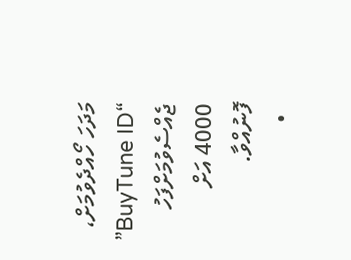މަދަހަ ހޯއްދެވުމަށް، “BuyTune ID” ޖެއްސެވުމަށްފަހު 4000 އަށް ފޮނުއްވާ.
  •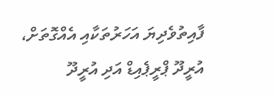ފާއިތުވެދިޔަ އަހަރުތަކާއި އެއްގޮތަށް، އުރީދޫ ޕްރީޕެއިޑް އަދި އުރީދޫ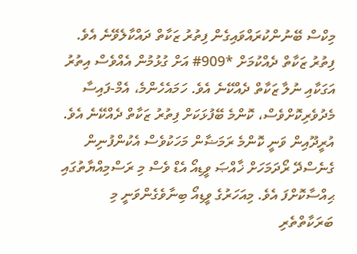މިކްސް ބޭނުންކުރައްވައިގެން ފިތުރު ޒަކާތް ދައްކާލެވޭނެ އެވެ. ފިތުރު ޒަކާތް ދެއްކުމަށް *909# އަށް ގުޅުމުން އެއްވެސް އިތުރު އަގަކާއި ނުލާ ޒަކާތް ދެއްކޭނެ އެވެ. ހަމައެހެންމެ، އެމް-ފައިސާ މެދުވެރިކޮށްވެސް، ކޮންމެ ބޭފުޅަކަށް ފިތުރު ޒަކާތް ދެއްކޭނެ އެވެ.
އުރީދޫއިން ވަނީ ކޮންމެ ރަމަޟާން މަހަކުވެސް އެކުންފުނިން ގެނެސްދޭ ރޯދަމަހަށް ޚާއްޞަ ވީޑިއޯ އެޑް ވެސް މި ރަސްމިއްޔާތުގައި ޙިއްސާކޮށްފަ އެވެ. މިއަހަރުގެ ވީޑިއޯ ބިނާވެގެންވަނީ މި ބަރަކާތްތެރި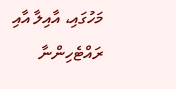މަހުގައި، އާއިލާ އާއި ރައްޓެހިންނާ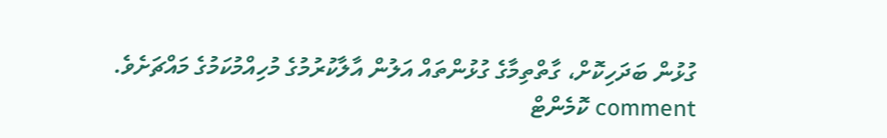ގުޅުން ބަދަހިކޮށް، ގާތްތިމާގެ ގުޅުންތައް އަލުން އާލާކުރުމުގެ މުހިއްމުކަމުގެ މައްޗަށެވެ.
comment ކޮމެންޓް